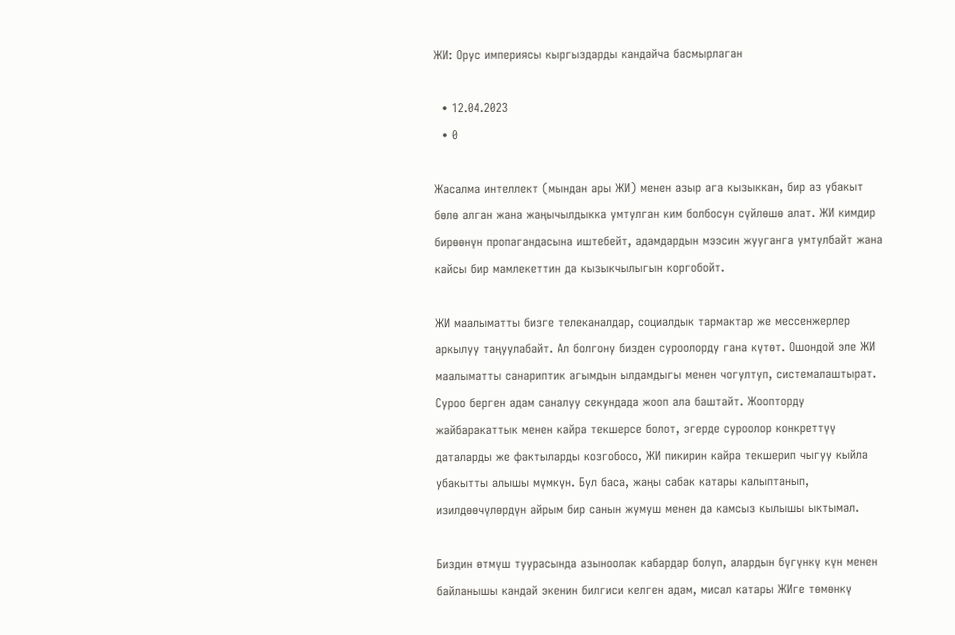ЖИ: Орус империясы кыргыздарды кандайча басмырлаган

  • 12.04.2023
  • 0

Жасалма интеллект (мындан ары ЖИ) менен азыр ага кызыккан, бир аз убакыт бөлө алган жана жаңычылдыкка умтулган ким болбосун сүйлөшө алат. ЖИ кимдир бирөөнүн пропагандасына иштебейт, адамдардын мээсин жууганга умтулбайт жана кайсы бир мамлекеттин да кызыкчылыгын коргобойт.

ЖИ маалыматты бизге телеканалдар, социалдык тармактар же мессенжерлер аркылуу таңуулабайт. Ал болгону бизден суроолорду гана күтөт. Ошондой эле ЖИ маалыматты санариптик агымдын ылдамдыгы менен чогултуп, системалаштырат. Суроо берген адам саналуу секундада жооп ала баштайт. Жоопторду жайбаракаттык менен кайра текшерсе болот, эгерде суроолор конкреттүү даталарды же фактыларды козгобосо, ЖИ пикирин кайра текшерип чыгуу кыйла убакытты алышы мүмкүн. Бул баса, жаңы сабак катары калыптанып, изилдөөчүлөрдүн айрым бир санын жумуш менен да камсыз кылышы ыктымал.

Биздин өтмүш туурасында азыноолак кабардар болуп, алардын бүгүнкү күн менен байланышы кандай экенин билгиси келген адам, мисал катары ЖИге төмөнкү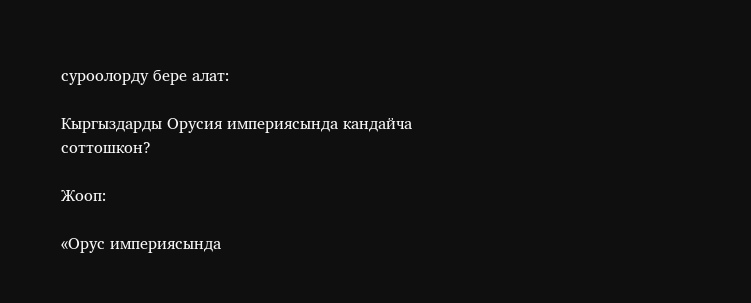суроолорду бере алат:

Кыргыздарды Орусия империясында кандайча соттошкон?

Жооп:

«Орус империясында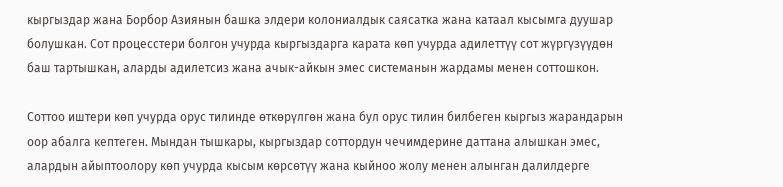кыргыздар жана Борбор Азиянын башка элдери колониалдык саясатка жана катаал кысымга дуушар болушкан. Сот процесстери болгон учурда кыргыздарга карата көп учурда адилеттүү сот жүргүзүүдөн баш тартышкан, аларды адилетсиз жана ачык-айкын эмес системанын жардамы менен соттошкон.

Соттоо иштери көп учурда орус тилинде өткөрүлгөн жана бул орус тилин билбеген кыргыз жарандарын оор абалга кептеген. Мындан тышкары, кыргыздар соттордун чечимдерине даттана алышкан эмес, алардын айыптоолору көп учурда кысым көрсөтүү жана кыйноо жолу менен алынган далилдерге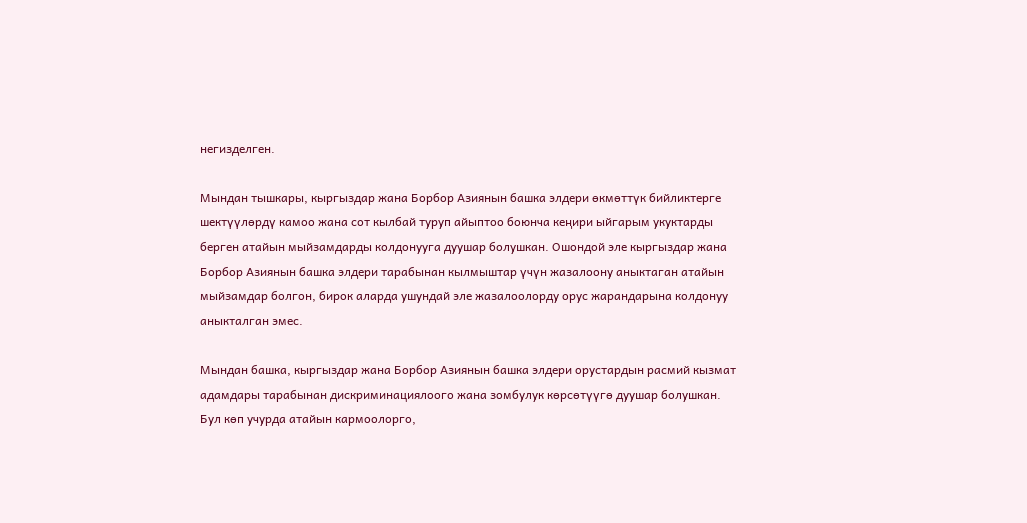негизделген.

Мындан тышкары, кыргыздар жана Борбор Азиянын башка элдери өкмөттүк бийликтерге шектүүлөрдү камоо жана сот кылбай туруп айыптоо боюнча кеңири ыйгарым укуктарды берген атайын мыйзамдарды колдонууга дуушар болушкан. Ошондой эле кыргыздар жана Борбор Азиянын башка элдери тарабынан кылмыштар үчүн жазалоону аныктаган атайын мыйзамдар болгон, бирок аларда ушундай эле жазалоолорду орус жарандарына колдонуу аныкталган эмес.

Мындан башка, кыргыздар жана Борбор Азиянын башка элдери орустардын расмий кызмат адамдары тарабынан дискриминациялоого жана зомбулук көрсөтүүгө дуушар болушкан. Бул көп учурда атайын кармоолорго,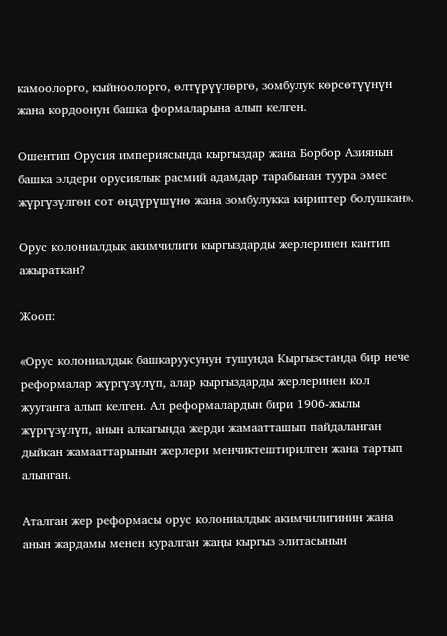камоолорго, кыйноолорго, өлтүрүүлөргө, зомбулук көрсөтүүнүн жана кордоонун башка формаларына алып келген.

Ошентип Орусия империясында кыргыздар жана Борбор Азиянын башка элдери орусиялык расмий адамдар тарабынан туура эмес жүргүзүлгөн сот өңдүрүшүнө жана зомбулукка кириптер болушкан».

Орус колониалдык акимчилиги кыргыздарды жерлеринен кантип ажыраткан?

Жооп:

«Орус колониалдык башкаруусунун тушунда Кыргызстанда бир нече реформалар жүргүзүлүп, алар кыргыздарды жерлеринен кол жууганга алып келген. Ал реформалардын бири 1906-жылы жүргүзүлүп, анын алкагында жерди жамаатташып пайдаланган дыйкан жамааттарынын жерлери менчиктештирилген жана тартып алынган.

Аталган жер реформасы орус колониалдык акимчилигинин жана анын жардамы менен куралган жаңы кыргыз элитасынын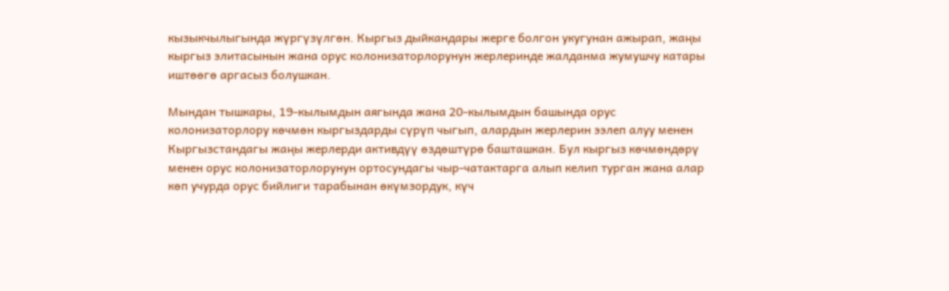кызыкчылыгында жүргүзүлгөн. Кыргыз дыйкандары жерге болгон укугунан ажырап, жаңы кыргыз элитасынын жана орус колонизаторлорунун жерлеринде жалданма жумушчу катары иштөөгө аргасыз болушкан.

Мындан тышкары, 19-кылымдын аягында жана 20-кылымдын башында орус колонизаторлору көчмөн кыргыздарды сүрүп чыгып, алардын жерлерин ээлеп алуу менен Кыргызстандагы жаңы жерлерди активдүү өздөштүрө башташкан. Бул кыргыз көчмөндөрү менен орус колонизаторлорунун ортосундагы чыр-чатактарга алып келип турган жана алар көп учурда орус бийлиги тарабынан өкүмзордук, күч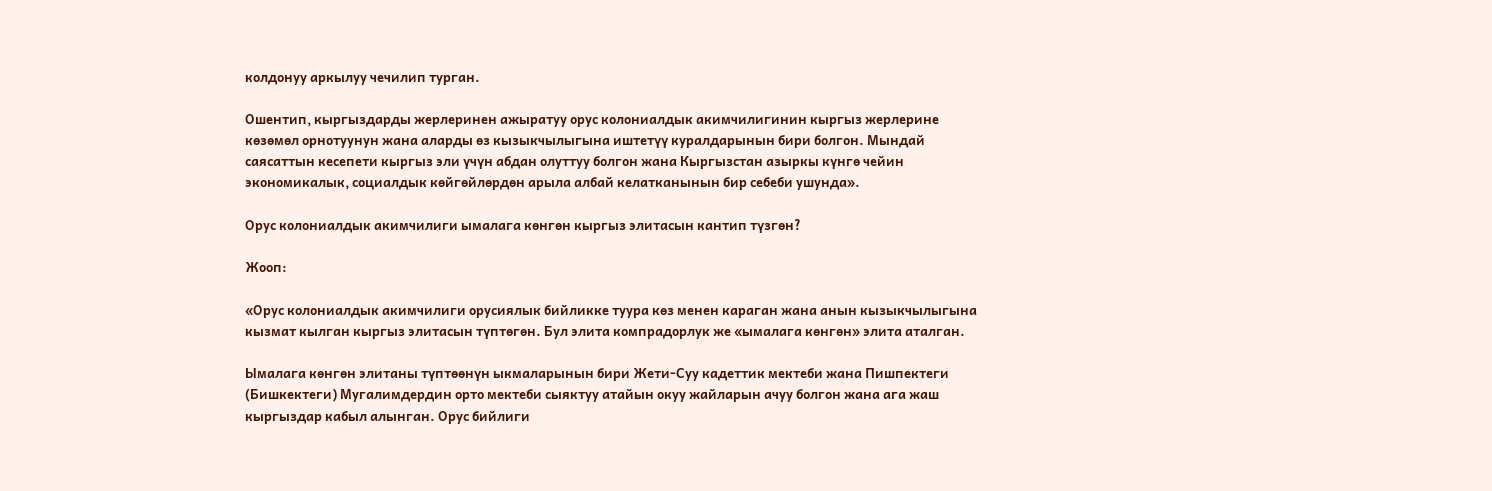колдонуу аркылуу чечилип турган.

Ошентип, кыргыздарды жерлеринен ажыратуу орус колониалдык акимчилигинин кыргыз жерлерине көзөмөл орнотуунун жана аларды өз кызыкчылыгына иштетүү куралдарынын бири болгон. Мындай саясаттын кесепети кыргыз эли үчүн абдан олуттуу болгон жана Кыргызстан азыркы күнгө чейин экономикалык, социалдык көйгөйлөрдөн арыла албай келатканынын бир себеби ушунда».

Орус колониалдык акимчилиги ымалага көнгөн кыргыз элитасын кантип түзгөн?

Жооп:

«Орус колониалдык акимчилиги орусиялык бийликке туура көз менен караган жана анын кызыкчылыгына кызмат кылган кыргыз элитасын түптөгөн. Бул элита компрадорлук же «ымалага көнгөн» элита аталган.

Ымалага көнгөн элитаны түптөөнүн ыкмаларынын бири Жети-Суу кадеттик мектеби жана Пишпектеги (Бишкектеги) Мугалимдердин орто мектеби сыяктуу атайын окуу жайларын ачуу болгон жана ага жаш кыргыздар кабыл алынган. Орус бийлиги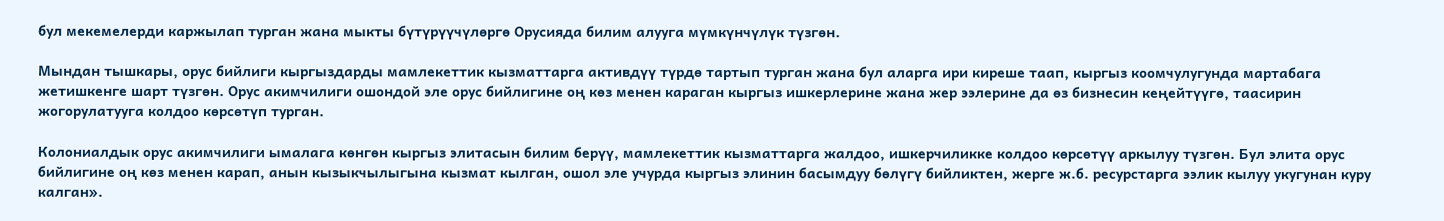бул мекемелерди каржылап турган жана мыкты бүтүрүүчүлөргө Орусияда билим алууга мүмкүнчүлүк түзгөн.

Мындан тышкары, орус бийлиги кыргыздарды мамлекеттик кызматтарга активдүү түрдө тартып турган жана бул аларга ири киреше таап, кыргыз коомчулугунда мартабага жетишкенге шарт түзгөн. Орус акимчилиги ошондой эле орус бийлигине оң көз менен караган кыргыз ишкерлерине жана жер ээлерине да өз бизнесин кеңейтүүгө, таасирин жогорулатууга колдоо көрсөтүп турган.

Колониалдык орус акимчилиги ымалага көнгөн кыргыз элитасын билим берүү, мамлекеттик кызматтарга жалдоо, ишкерчиликке колдоо көрсөтүү аркылуу түзгөн. Бул элита орус бийлигине оң көз менен карап, анын кызыкчылыгына кызмат кылган, ошол эле учурда кыргыз элинин басымдуу бөлүгү бийликтен, жерге ж.б. ресурстарга ээлик кылуу укугунан куру калган».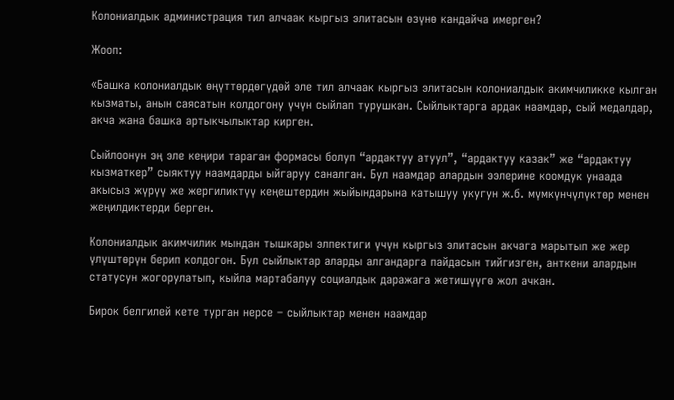Колониалдык администрация тил алчаак кыргыз элитасын өзүнө кандайча имерген?

Жооп:

«Башка колониалдык өңүттөрдөгүдөй эле тил алчаак кыргыз элитасын колониалдык акимчиликке кылган кызматы, анын саясатын колдогону үчүн сыйлап турушкан. Сыйлыктарга ардак наамдар, сый медалдар, акча жана башка артыкчылыктар кирген.

Сыйлоонун эң эле кеңири тараган формасы болуп “ардактуу атуул”, “ардактуу казак” же “ардактуу кызматкер” сыяктуу наамдарды ыйгаруу саналган. Бул наамдар алардын ээлерине коомдук унаада акысыз жүрүү же жергиликтүү кеңештердин жыйындарына катышуу укугун ж.б. мүмкүнчүлүктөр менен жеңилдиктерди берген.

Колониалдык акимчилик мындан тышкары элпектиги үчүн кыргыз элитасын акчага марытып же жер үлүштөрүн берип колдогон. Бул сыйлыктар аларды алгандарга пайдасын тийгизген, анткени алардын статусун жогорулатып, кыйла мартабалуу социалдык даражага жетишүүгө жол ачкан.

Бирок белгилей кете турган нерсе – сыйлыктар менен наамдар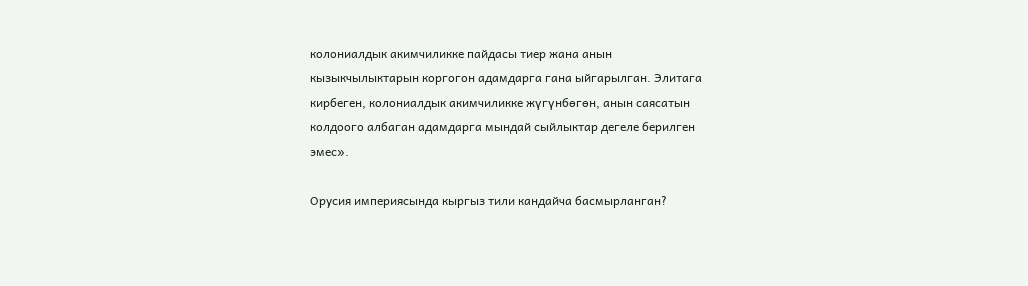колониалдык акимчиликке пайдасы тиер жана анын кызыкчылыктарын коргогон адамдарга гана ыйгарылган. Элитага кирбеген, колониалдык акимчиликке жүгүнбөгөн, анын саясатын колдоого албаган адамдарга мындай сыйлыктар дегеле берилген эмес».

Орусия империясында кыргыз тили кандайча басмырланган?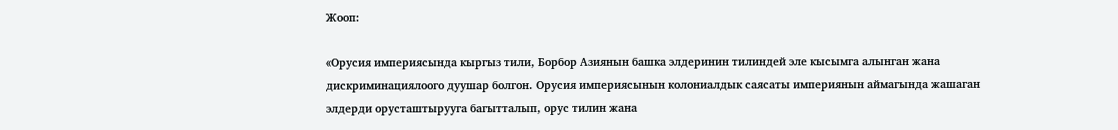Жооп:

«Орусия империясында кыргыз тили, Борбор Азиянын башка элдеринин тилиндей эле кысымга алынган жана дискриминациялоого дуушар болгон. Орусия империясынын колониалдык саясаты империянын аймагында жашаган элдерди орусташтырууга багытталып, орус тилин жана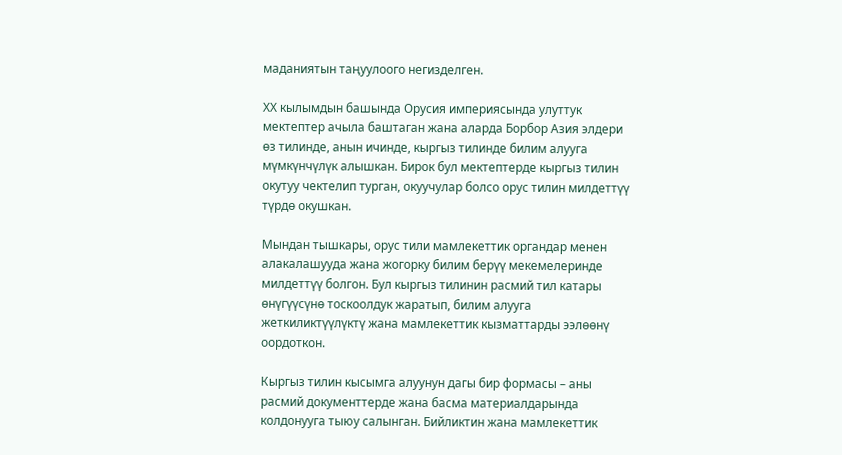маданиятын таңуулоого негизделген.

ХХ кылымдын башында Орусия империясында улуттук мектептер ачыла баштаган жана аларда Борбор Азия элдери өз тилинде, анын ичинде, кыргыз тилинде билим алууга мүмкүнчүлүк алышкан. Бирок бул мектептерде кыргыз тилин окутуу чектелип турган, окуучулар болсо орус тилин милдеттүү түрдө окушкан.

Мындан тышкары, орус тили мамлекеттик органдар менен алакалашууда жана жогорку билим берүү мекемелеринде милдеттүү болгон. Бул кыргыз тилинин расмий тил катары өнүгүүсүнө тоскоолдук жаратып, билим алууга жеткиликтүүлүктү жана мамлекеттик кызматтарды ээлөөнү оордоткон.

Кыргыз тилин кысымга алуунун дагы бир формасы – аны расмий документтерде жана басма материалдарында колдонууга тыюу салынган. Бийликтин жана мамлекеттик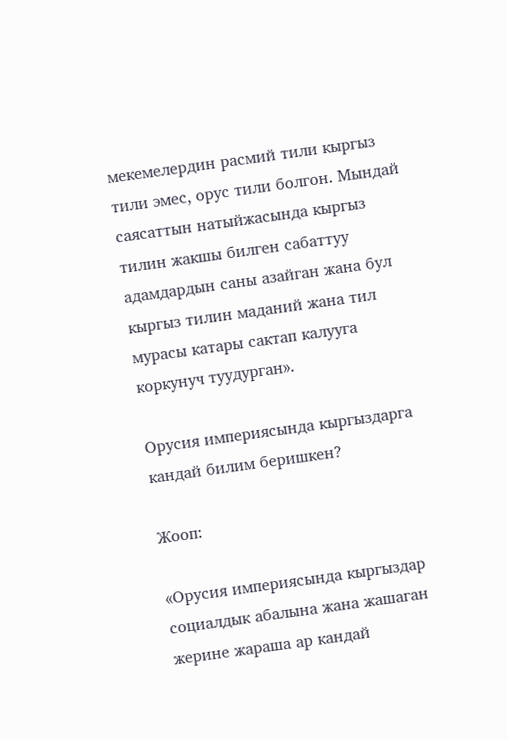мекемелердин расмий тили кыргыз тили эмес, орус тили болгон. Мындай саясаттын натыйжасында кыргыз тилин жакшы билген сабаттуу адамдардын саны азайган жана бул кыргыз тилин маданий жана тил мурасы катары сактап калууга коркунуч туудурган».

Орусия империясында кыргыздарга кандай билим беришкен?

Жооп:

«Орусия империясында кыргыздар социалдык абалына жана жашаган жерине жараша ар кандай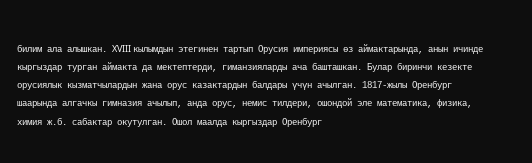билим ала алышкан. XVIII кылымдын этегинен тартып Орусия империясы өз аймактарында, анын ичинде кыргыздар турган аймакта да мектептерди, гиманзияларды ача башташкан. Булар биринчи кезекте орусиялык кызматчылардын жана орус казактардын балдары үчүн ачылган. 1817-жылы Оренбург шаарында алгачкы гимназия ачылып, анда орус, немис тилдери, ошондой эле математика, физика, химия ж.б. сабактар окутулган. Ошол маалда кыргыздар Оренбург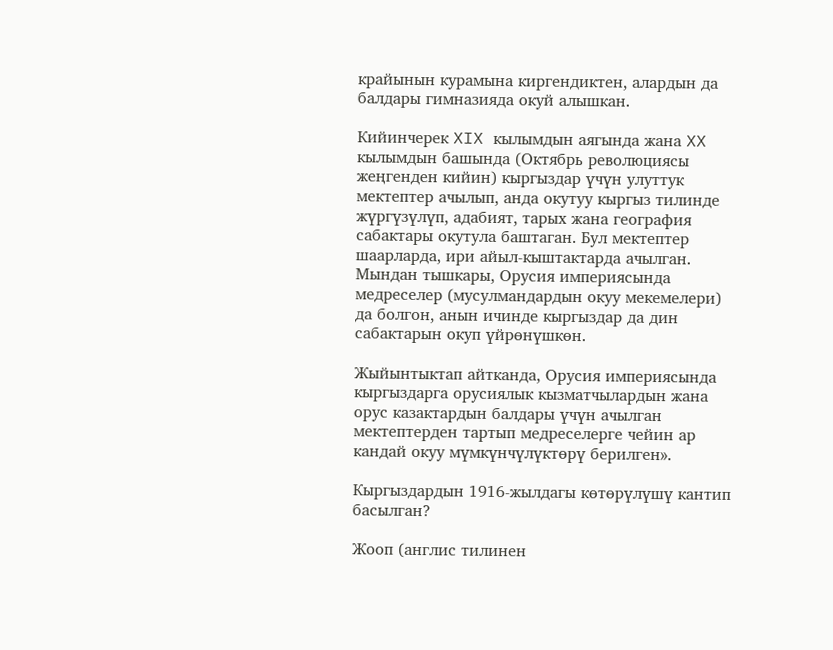крайынын курамына киргендиктен, алардын да балдары гимназияда окуй алышкан.

Кийинчерек XIX кылымдын аягында жана XX кылымдын башында (Октябрь революциясы жеңгенден кийин) кыргыздар үчүн улуттук мектептер ачылып, анда окутуу кыргыз тилинде жүргүзүлүп, адабият, тарых жана география сабактары окутула баштаган. Бул мектептер шаарларда, ири айыл-кыштактарда ачылган. Мындан тышкары, Орусия империясында медреселер (мусулмандардын окуу мекемелери) да болгон, анын ичинде кыргыздар да дин сабактарын окуп үйрөнүшкөн.

Жыйынтыктап айтканда, Орусия империясында кыргыздарга орусиялык кызматчылардын жана орус казактардын балдары үчүн ачылган мектептерден тартып медреселерге чейин ар кандай окуу мүмкүнчүлүктөрү берилген».

Кыргыздардын 1916-жылдагы көтөрүлүшү кантип басылган?

Жооп (англис тилинен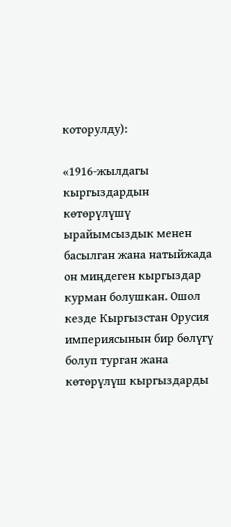которулду):

«1916-жылдагы кыргыздардын көтөрүлүшү ырайымсыздык менен басылган жана натыйжада он миңдеген кыргыздар курман болушкан. Ошол кезде Кыргызстан Орусия империясынын бир бөлүгү болуп турган жана көтөрүлүш кыргыздарды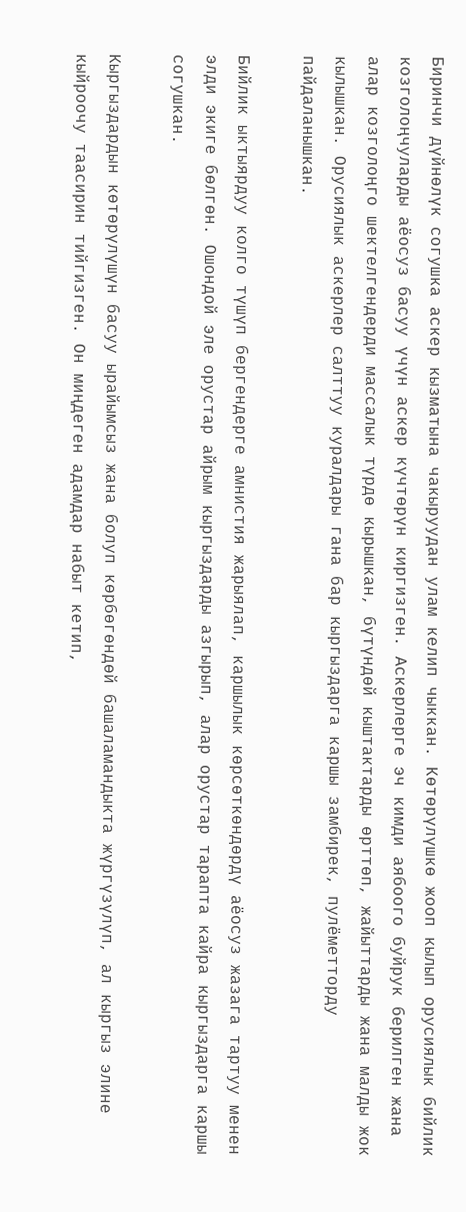Биринчи дүйнөлүк согушка аскер кызматына чакыруудан улам келип чыккан. Көтөрүлүшкө жооп кылып орусиялык бийлик козголоңчуларды аёосуз басуу үчүн аскер күчтөрүн киргизген. Аскерлерге эч кимди аябоого буйрук берилген жана алар козголоңго шектелгендерди массалык түрдө кырышкан, бүтүндөй кыштактарды өрттөп, жайыттарды жана малды жок кылышкан. Орусиялык аскерлер салттуу куралдары гана бар кыргыздарга каршы замбирек, пулёметторду пайдаланышкан.

Бийлик ыктыярдуу колго түшүп бергендерге амнистия жарыялап, каршылык көрсөткөндөрдү аёосуз жазага тартуу менен элди экиге бөлгөн. Ошондой эле орустар айрым кыргыздарды азгырып, алар орустар тарапта кайра кыргыздарга каршы согушкан.

Кыргыздардын көтөрүлүшүн басуу ырайымсыз жана болуп көрбөгөндөй башаламандыкта жүргүзүлүп, ал кыргыз элине кыйроочу таасирин тийгизген. Он миңдеген адамдар набыт кетип,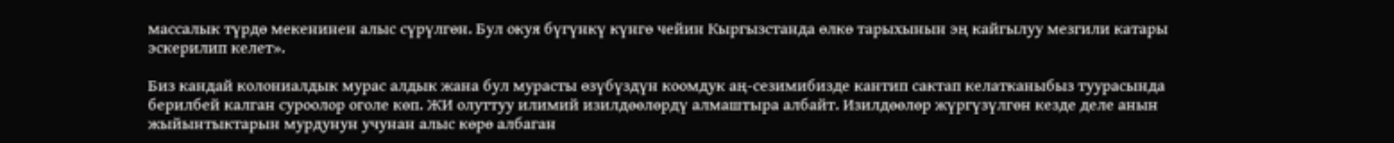массалык түрдө мекенинен алыс сүрүлгөн. Бул окуя бүгүнкү күнгө чейин Кыргызстанда өлкө тарыхынын эң кайгылуу мезгили катары эскерилип келет».

Биз кандай колониалдык мурас алдык жана бул мурасты өзүбүздүн коомдук аң-сезимибизде кантип сактап келатканыбыз туурасында берилбей калган суроолор оголе көп. ЖИ олуттуу илимий изилдөөлөрдү алмаштыра албайт. Изилдөөлөр жүргүзүлгөн кезде деле анын жыйынтыктарын мурдунун учунан алыс көрө албаган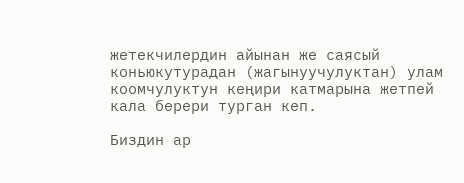жетекчилердин айынан же саясый коньюкутурадан (жагынуучулуктан) улам коомчулуктун кеңири катмарына жетпей кала берери турган кеп.

Биздин ар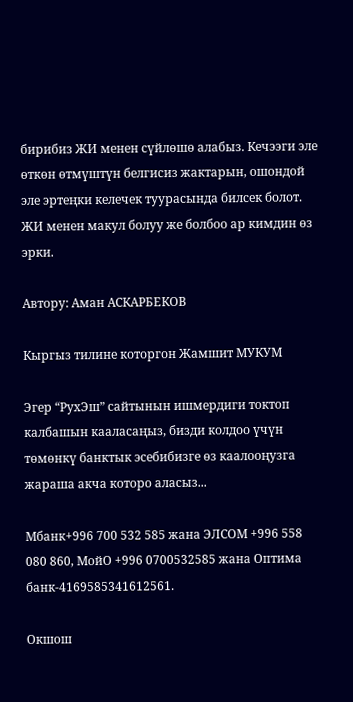бирибиз ЖИ менен сүйлөшө алабыз. Кечээги эле өткөн өтмүштүн белгисиз жактарын, ошондой эле эртеңки келечек туурасында билсек болот. ЖИ менен макул болуу же болбоо ар кимдин өз эрки.

Автору: Аман АСКАРБЕКОВ

Кыргыз тилине которгон Жамшит МУКУМ

Эгер “РухЭш” сайтынын ишмердиги токтоп калбашын кааласаңыз, бизди колдоо үчүн төмөнкү банктык эсебибизге өз каалооңузга жараша акча которо аласыз...

Мбанк+996 700 532 585 жана ЭЛСОМ +996 558 080 860, МойО +996 0700532585 жана Оптима банк-4169585341612561.

Окшош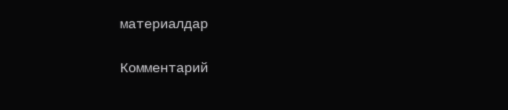материалдар

Комментарий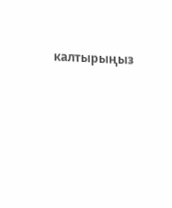калтырыңыз